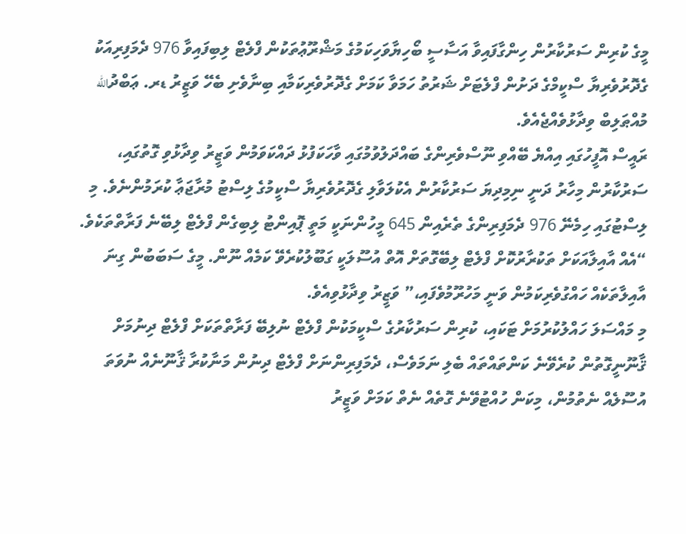މީގެ ކުރިން ސަރުކާރުން ހިންގާފައިވާ އަސާސީ ބޯހިޔާވަހިކަމުގެ މަޝްރޫޢުތަކުން ފްލެޓް ލިބިފައިވާ 976 ދެމަފިރިއަކު ގެދޮރުވެރިޔާ ސްކީމްގެ ދަށުން ފްލެޓަށް ޝަރުތު ހަމަވާ ކަމަށް ގެދޮރުވެރިކަމާއި ބިނާވެށި ބެހޭ ވަޒީރު ޑރ. ޢަބްދުالله މުއްޠަލިބް ވިދާޅުވެއްޖެއެވެ.
ރައީސް އޮފީހުގައި އިއްޔެ ބޭއްވި ނޫސްވެރިންގެ ބައްދަލުވުމުގައި ވާހަކަފުޅު ދައްކަވަމުން ވަޒީރު ވިދާޅުވި ގޮތުގައި، ސަރުކާރުން މިހާރު ދަނީ ނިމިދިޔަ ސަރުކާރުން އެކުލަވާލި ގެދޮރުވެރިޔާ ސްކީމުގެ ލިސްޓު މުރާޖަޢާ ކުރަމުންނެވެ. މި ލިސްޓުގައި ހިމެނޭ 976 ދެމަފިރިންގެ ތެރެއިން 645 މީހުންނަކީ މަތީ ޕޮއިންޓު ލިބިގެން ފްލެޓް ލިބޭނެ ފަރާތްތަކެވެ.
“އެއް އާއިލާއަކަށް ތަކުރާރުކޮށް ފްލެޓް ލިބޭގޮތަށް އޮތް އުސޫލަކީ ގަބޫލުކުރެވޭ ކަމެއް ނޫން. މީގެ ސަބަބުން ގިނަ އާއިލާތަކެއް ހައްގުވެރިކަމުން ވަނީ މަހުރޫމުވެފައި،” ވަޒީރު ވިދާޅުވިއެވެ.
މި މައްސަލަ ހައްލުކުރުމަށް ޓަކައި، ކުރިން ސަރުކާރުގެ ސްކީމަކުން ފްލެޓް ނުލިބޭ ފަރާތްތަކަށް ފްލެޓް ދިނުމަށް ޤާނޫނީގޮތުން ކުރެވޭނެ ކަންތައްތައް ބެލި ނަމަވެސް، ދެމަފިރިންނަށް ފްލެޓް ދިނުން މަނާކުރާ ޤާނޫނެއް ނުވަތަ އުސޫލެއް ނެތުމުން، މިކަން ހުއްޓުވޭނެ ގޮތެއް ނެތް ކަމަށް ވަޒީރު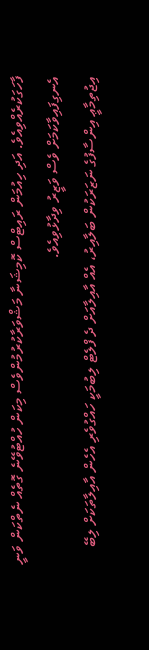ފާހަގަކުރެއްވިއެވެ. އަދި ހިއުމަން ރައިޓްސް ކޮމިޝަނާ މަޝްވަރާކުރުމުންވެސް މިކަން ހުއްޓުވޭނެ ގޮތެއް ނެތްކަން ވަނީ އެނގިފައިވާކަމަށް ވެސް ވަޒީރު ވިދާޅުވިއެވެ.
އިޖުތިމާޢީ އިންސާފުގެ ނަޒަރަކުން ބަލާއިރު، އެއް އާއިލާއަށް ދެ ފްލެޓް ލިބުމަކީ ހައްގުވެރި އެހެން އާއިލާތަކަށް ލިބޭ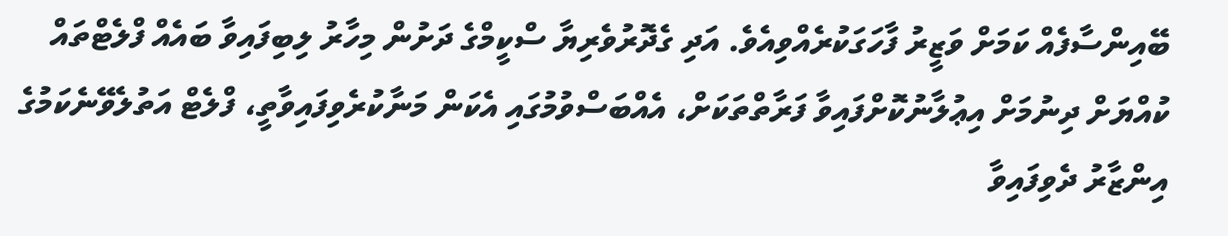ބޭއިންސާފެއް ކަމަށް ވަޒީރު ފާހަގަކުރެއްވިއެވެ. އަދި ގެދޮރުވެރިޔާ ސްކީމްގެ ދަށުން މިހާރު ލިބިފައިވާ ބައެއް ފްލެޓްތައް ކުއްޔަށް ދިނުމަށް އިޢުލާނުކޮށްފައިވާ ފަރާތްތަކަށް، އެއްބަސްވުމުގައި އެކަން މަނާކުރެވިފައިވާތީ، ފްލެޓް އަތުލެވޭނެކަމުގެ އިންޒާރު ދެވިފައިވާ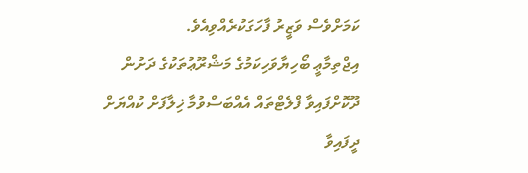ކަމަށްވެސް ވަޒީރު ފާހަގަކުރެއްވިއެވެ.
އިޖްތިމާޢީ ބޯހިޔާވަހިކަމުގެ މަޝްރޫޢުތަކުގެ ދަށުން ދޫކޮށްފައިވާ ފްލެޓްތައް އެއްބަސްވުމާ ޚިލާފަށް ކުއްޔަށް ދީފައިވާ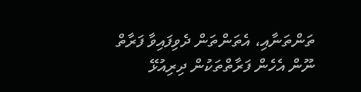ތަންތަނާއި، އެތަންތަން ދެވިފައިވާ ފަރާތް ނޫން އެހެން ފަރާތްތަކުން ދިރިއުޅޭ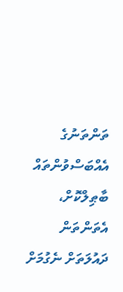ތަންތަނުގެ އެއްބަސްވުންތައް ބާޠިލްކޮށް، އެތަންތަން ދައުލަތަށް ނެގުމަށް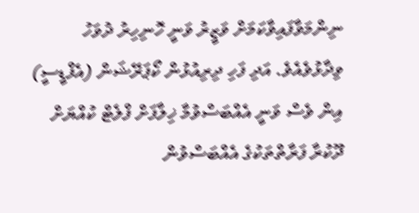ނިންމަވާފައިވާކަމަށް ވަޒީރު ވަނީ ހޮނިހިރު ދުވަހު ވިދާޅުވެއެވެ. އަދި ފަހި ދިރިއުޅުން ކޯޕަރޭޝަން (އެފްޑީސީ) އިން ވެސް ވަނީ އެއްބަސްވުމާ ޚިލާފަށް ފްލެޓް ކުއްޔަށް ދޫކުރާ ފަރާތްތަކުގެ އެއްބަސްވުން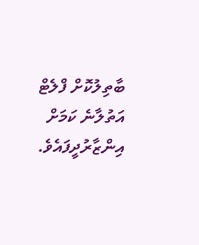ބާތިލުކޮށް ފްލެޓް އަތުލާނެ ކަމަށް އިންޒާރުދީފައެވެ.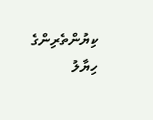ކިޔުންތެރިންގެ ހިޔާލު